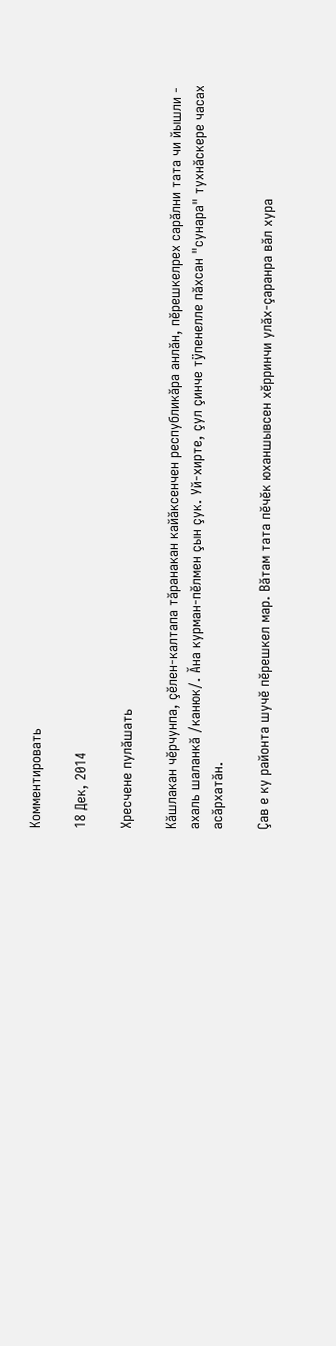Комментировать

18 Дек, 2014

Хресчене пулăшать

Кăшлакан чĕрчунпа, çĕлен-калтапа тăранакан кайăксенчен республикăра анлăн, пĕрешкелрех сарăлни тата чи йышли - ахаль шаланкă /канюк/. Ăна курман-пĕлмен çын çук. Уй-хирте, çул çинче тÿпенелле пăхсан "сунара" тухнăскере часах асăрхатăн.

Çав е ку районта шучĕ пĕрешкел мар. Вăтам тата пĕчĕк юханшывсен хĕрринчи улăх-çаранра вăл хура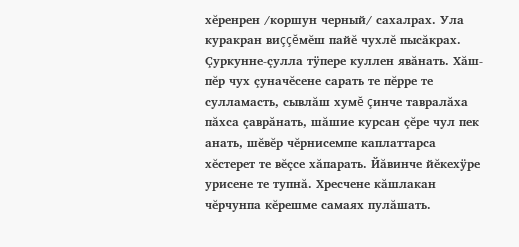хĕренрен /коршун черный/ сахалрах. Ула куракран виççĕмĕш пайĕ чухлĕ пысăкрах. Çуркунне-çулла тÿпере куллен явăнать. Хăш-пĕр чух çуначĕсене сарать те пĕрре те сулламасть, сывлăш хумĕ çинче тавралăха пăхса çаврăнать, шăшие курсан çĕре чул пек анать, шĕвĕр чĕрнисемпе каплаттарса хĕстерет те вĕçсе хăпарать. Йăвинче йĕкехÿре урисене те тупнă. Хресчене кăшлакан чĕрчунпа кĕрешме самаях пулăшать.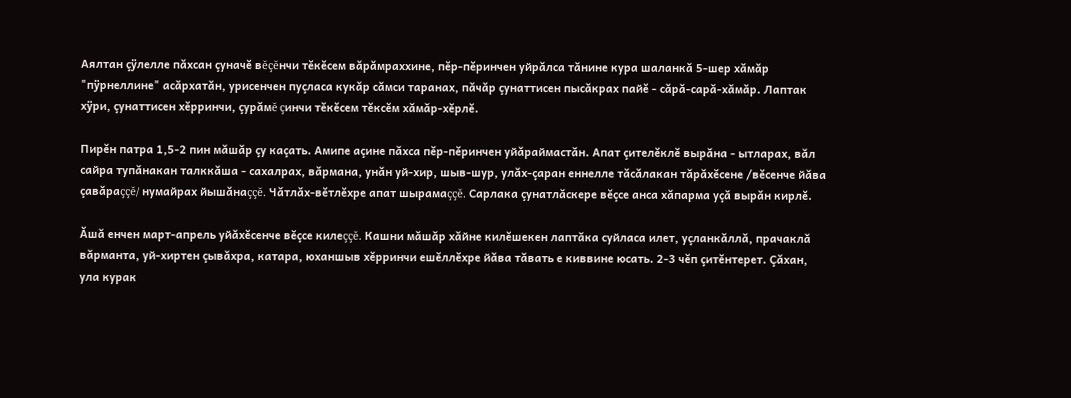Аялтан çÿлелле пăхсан çуначĕ вĕçĕнчи тĕкĕсем вăрăмраххине, пĕр-пĕринчен уйрăлса тăнине кура шаланкă 5-шер хăмăр "пÿрнеллине" асăрхатăн, урисенчен пуçласа кукăр сăмси таранах, пăчăр çунаттисен пысăкрах пайĕ - сăрă-сарă-хăмăр. Лаптак хÿри, çунаттисен хĕрринчи, çурăмĕ çинчи тĕкĕсем тĕксĕм хăмăр-хĕрлĕ.

Пирĕн патра 1,5-2 пин мăшăр çу каçать. Амипе аçине пăхса пĕр-пĕринчен уйăраймастăн. Апат çителĕклĕ вырăна - ытларах, вăл сайра тупăнакан талккăша - сахалрах, вăрмана, унăн уй-хир, шыв-шур, улăх-çаран еннелле тăсăлакан тăрăхĕсене /вĕсенче йăва çавăраççĕ/ нумайрах йышăнаççĕ. Чăтлăх-вĕтлĕхре апат шырамаççĕ. Сарлака çунатлăскере вĕçсе анса хăпарма уçă вырăн кирлĕ.

Ăшă енчен март-апрель уйăхĕсенче вĕçсе килеççĕ. Кашни мăшăр хăйне килĕшекен лаптăка суйласа илет, уçланкăллă, прачаклă вăрманта, уй-хиртен çывăхра, катара, юханшыв хĕрринчи ешĕллĕхре йăва тăвать е киввине юсать. 2-3 чĕп çитĕнтерет. Çăхан, ула курак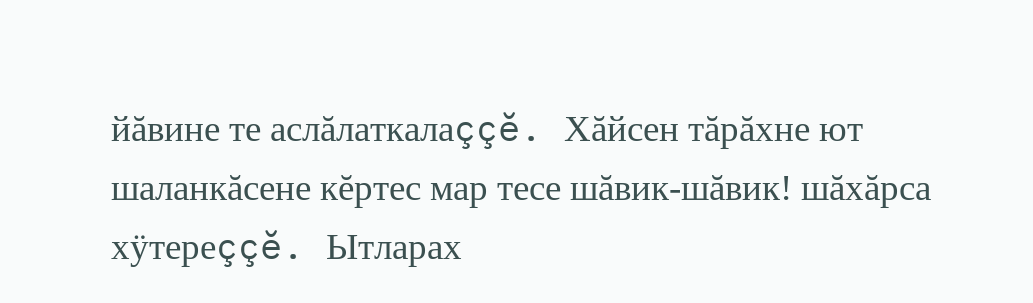йăвине те аслăлаткалаççĕ. Хăйсен тăрăхне ют шаланкăсене кĕртес мар тесе шăвик-шăвик! шăхăрса хÿтереççĕ. Ытларах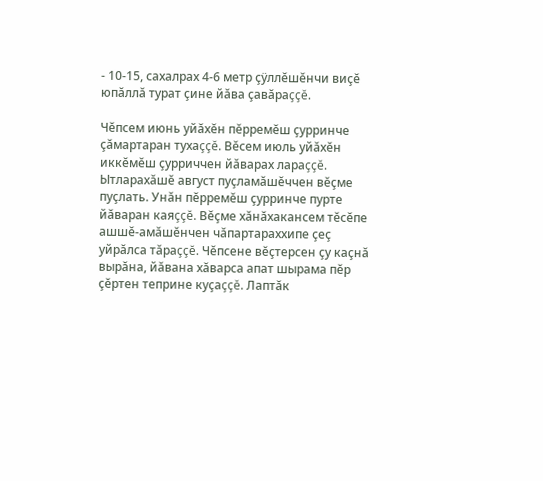- 10-15, сахалрах 4-6 метр çÿллĕшĕнчи виçĕ юпăллă турат çине йăва çавăраççĕ.

Чĕпсем июнь уйăхĕн пĕрремĕш çурринче çăмартаран тухаççĕ. Вĕсем июль уйăхĕн иккĕмĕш çурриччен йăварах лараççĕ. Ытларахăшĕ август пуçламăшĕччен вĕçме пуçлать. Унăн пĕрремĕш çурринче пурте йăваран каяççĕ. Вĕçме хăнăхакансем тĕсĕпе ашшĕ-амăшĕнчен чăпартараххипе çеç уйрăлса тăраççĕ. Чĕпсене вĕçтерсен çу каçнă вырăна, йăвана хăварса апат шырама пĕр çĕртен теприне куçаççĕ. Лаптăк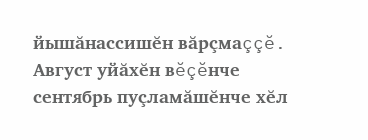йышăнассишĕн вăрçмаççĕ. Август уйăхĕн вĕçĕнче сентябрь пуçламăшĕнче хĕл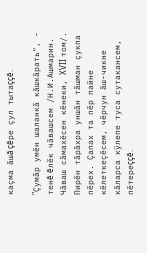каçма ăшă çĕре çул тытаççĕ.

"Çумăр умĕн шаланкă кăшкăрать", - тенĕ ĕлĕк чăвашсем /Н.И.Ашмарин. Чăваш сăмахĕсен кĕнеки, XVII том/. Пирĕн тăрăхра уншăн тăшман çукпа пĕрех. Çапах та пĕр пайне кĕлеткеçĕсем, чĕрчун ăш-чикне кăларса кÿлепе туса сутакансем, пĕтереççĕ.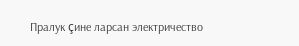Пралук çине ларсан электричество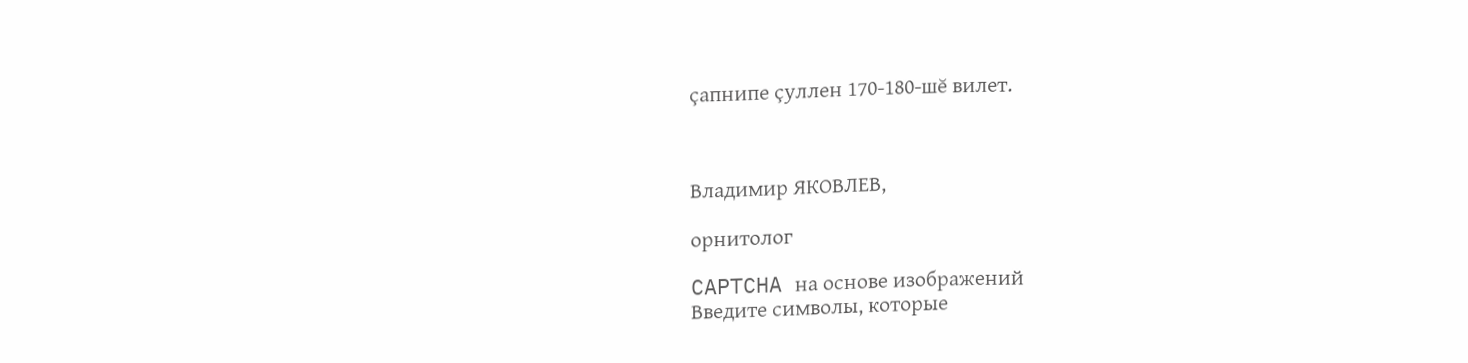çапнипе çуллен 170-180-шĕ вилет.



Владимир ЯКОВЛЕВ,

орнитолог

CAPTCHA на основе изображений
Введите символы, которые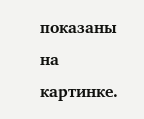показаны на картинке.